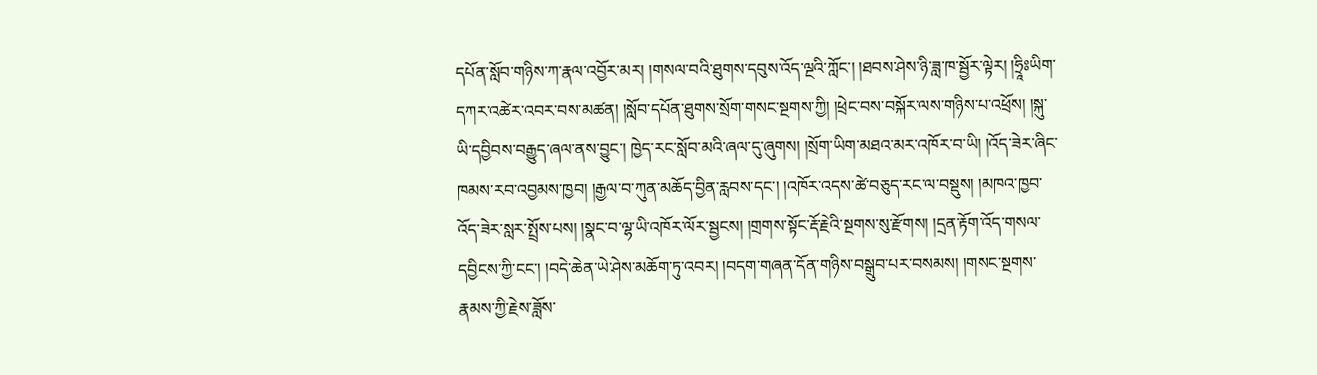དཔོན་སློབ་གཉིས་ཀ་རྣལ་འབྱོར་མར། །གསལ་བའི་ཐུགས་དབུས་འོད་ལྔའི་ཀློང་། །ཐབས་ཤེས་ཉི་ཟླ་ཁ་སྦྱོར་ལྟེར། །ཧྲཱིཿཡིག་དཀར་འཚེར་འབར་བས་མཚན། །སློབ་དཔོན་ཐུགས་སྲོག་གསང་སྔགས་ཀྱི། །ཕྲེང་བས་བསྐོར་ལས་གཉིས་པ་འཕྲོས། །སྐུ་ཡི་དབྱིབས་བརྒྱུད་ཞལ་ནས་བྱུང་། ཁྱེད་རང་སློབ་མའི་ཞལ་དུ་ཞུགས། །སྲོག་ཡིག་མཐའ་མར་འཁོར་བ་ཡི། །འོད་ཟེར་ཞིང་ཁམས་རབ་འབྱམས་ཁྱབ། །རྒྱལ་བ་ཀུན་མཆོད་བྱིན་རླབས་དང་། །འཁོར་འདས་ཚེ་བཅུད་རང་ལ་བསྡུས། །མཁའ་ཁྱབ་འོད་ཟེར་སླར་སྤྲོས་པས། །སྣང་བ་ལྷ་ཡི་འཁོར་ལོར་སྦྱངས། །གྲགས་སྟོང་རྡོ་རྗེའི་སྔགས་སུ་རྫོགས། །དྲན་རྟོག་འོད་གསལ་དབྱིངས་ཀྱི་ངང་། །བདེ་ཆེན་ཡེ་ཤེས་མཆོག་ཏུ་འབར། །བདག་གཞན་དོན་གཉིས་བསྒྲུབ་པར་བསམས། །གསང་སྔགས་རྣམས་ཀྱི་རྗེས་ཟློས་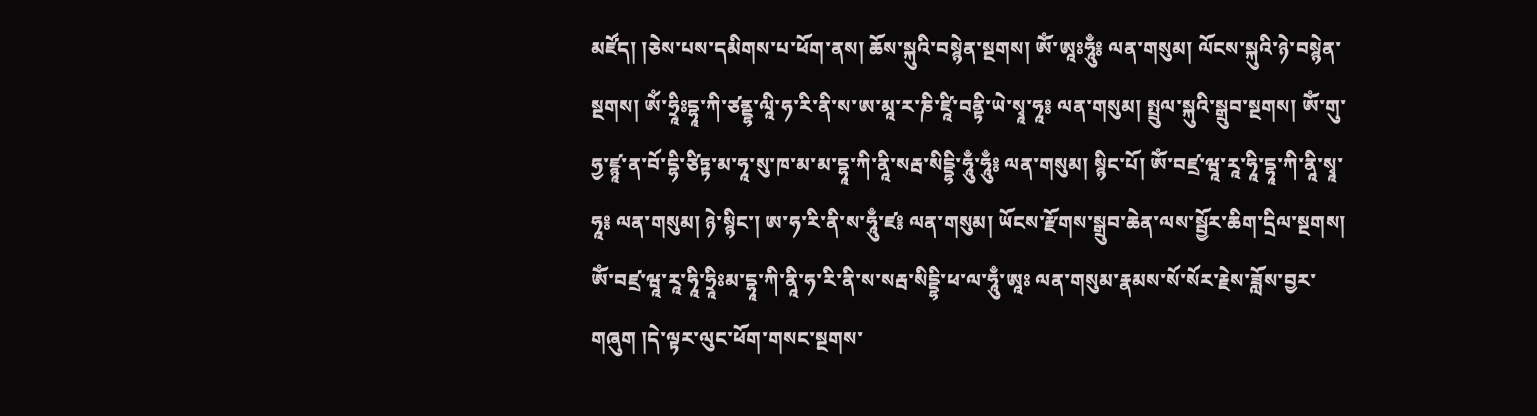མཛོད། །ཅེས་པས་དམིགས་པ་ཕོག་ནས། ཆོས་སྐུའི་བསྙེན་སྔགས། ཨོཾ་ཨཱཿཧཱུྃ༔ ལན་གསུམ། ལོངས་སྐུའི་ཉེ་བསྙེན་སྔགས། ཨོཾ་ཧྲཱིཿདྷཱ་ཀི་ཙནྡྷ་ལཱི་ཧ་རི་ནི་ས་ཨ་མཱ་ར་ཎི་ཛཱི་བནྟི་ཡེ་སྭཱ་ཧཱ༔ ལན་གསུམ། སྤྲུལ་སྐུའི་སྒྲུབ་སྔགས། ཨོཾ་གུ་ཧྱ་ཛྙཱ་ན་བོ་དྷི་ཙིཏྟ་མ་ཧཱ་སུ་ཁ་མ་མ་དྷཱ་ཀི་ནཱི་སརྦ་སིདྡྷི་ཧཱུྃ་ཧཱུྃ༔ ལན་གསུམ། སྙིང་པོ། ཨོཾ་བཛྲ་ཝཱ་རཱ་ཧཱི་དྷཱ་ཀི་ནཱི་སྭཱ་ཧཱ༔ ལན་གསུམ། ཉེ་སྙིང་། ཨ་ཧ་རི་ནི་ས་ཧཱུྃ་ཛ༔ ལན་གསུམ། ཡོངས་རྫོགས་སྒྲུབ་ཆེན་ལས་སྦྱོར་ཆིག་དྲིལ་སྔགས། ཨོཾ་བཛྲ་ཝཱ་རཱ་ཧཱི་ཧྲཱིཿམ་དྷཱ་ཀི་ནཱི་ཧ་རི་ནི་ས་སརྦ་སིདྡྷི་ཕ་ལ་ཧཱུྃ་ཨཱཿ ལན་གསུམ་རྣམས་སོ་སོར་རྗེས་ཟློས་བྱར་གཞུག །དེ་ལྟར་ལུང་ཕོག་གསང་སྔགས་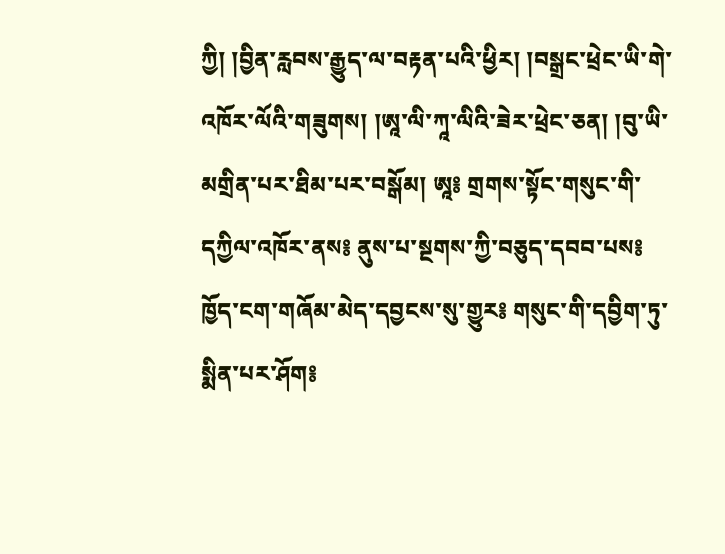ཀྱི། །བྱིན་རླབས་རྒྱུད་ལ་བརྟན་པའི་ཕྱིར། །བསྒྲང་ཕྲེང་ཡི་གེ་འཁོར་ལོའི་གཟུགས། །ཨཱ་ལི་ཀཱ་ལིའི་ཟེར་ཕྲེང་ཅན། །བུ་ཡི་མགྲིན་པར་ཐིམ་པར་བསྒོམ། ཨཱ༔ གྲགས་སྟོང་གསུང་གི་དཀྱིལ་འཁོར་ནས༔ ནུས་པ་སྔགས་ཀྱི་བཅུད་དབབ་པས༔ ཁྱོད་ངག་གཞོམ་མེད་དབྱངས་སུ་གྱུར༔ གསུང་གི་དབྱིག་ཏུ་སྨིན་པར་ཤོག༔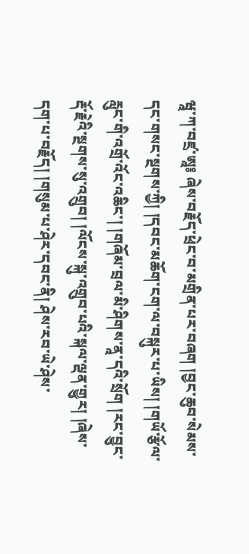ཝཱ་ཀ་བཛྲ་ཨཱ༔ ཞེས་བརྗོད་ཕྲེང་བ་མགྲིན་པར་བཞག །བྱང་ཆུབ་སེམས་དང་གསང་སྔགས་ཀྱི། །དབང་མཆོག་ངག་ལ་བསྐུར་པ་ཡིས། །གཡོ་རྩོལ་རླུང་གི་འགྲོ་འོང་འཆིང་། །གཞོམ་བྲལ་མི་ཤིགས་ནཱ་དའི་སྲོག །རང་བྱུང་རྡོ་རྗེའི་སྔགས་སུ་འགྲུབ། །ལོངས་སྐུ་འགྲུབ་པའི་སྐལ་ལྡན་གྱུར། །ཞེས་དག་པ་བརྗོད། །གསུམ་པ་ཤེར་དབང་ནི། ཤེས་རབ་ཡེ་ཤེས་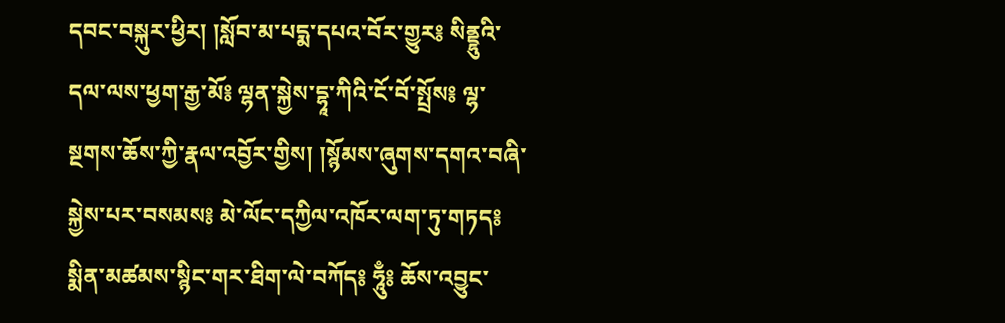དབང་བསྐུར་ཕྱིར། །སློབ་མ་པདྨ་དཔའ་བོར་གྱུར༔ སིནྡྷུའི་དལ་ལས་ཕྱག་རྒྱ་མོ༔ ལྷན་སྐྱེས་དྷཱ་ཀིའི་ངོ་བོ་སྤྲོས༔ ལྷ་སྔགས་ཆོས་ཀྱི་རྣལ་འབྱོར་གྱིས། །སྙོམས་ཞུགས་དགའ་བཞི་སྐྱེས་པར་བསམས༔ མེ་ལོང་དཀྱིལ་འཁོར་ལག་ཏུ་གཏད༔ སྨིན་མཚམས་སྙིང་གར་ཐིག་ལེ་བཀོད༔ ཧཱུྃ༔ ཆོས་འབྱུང་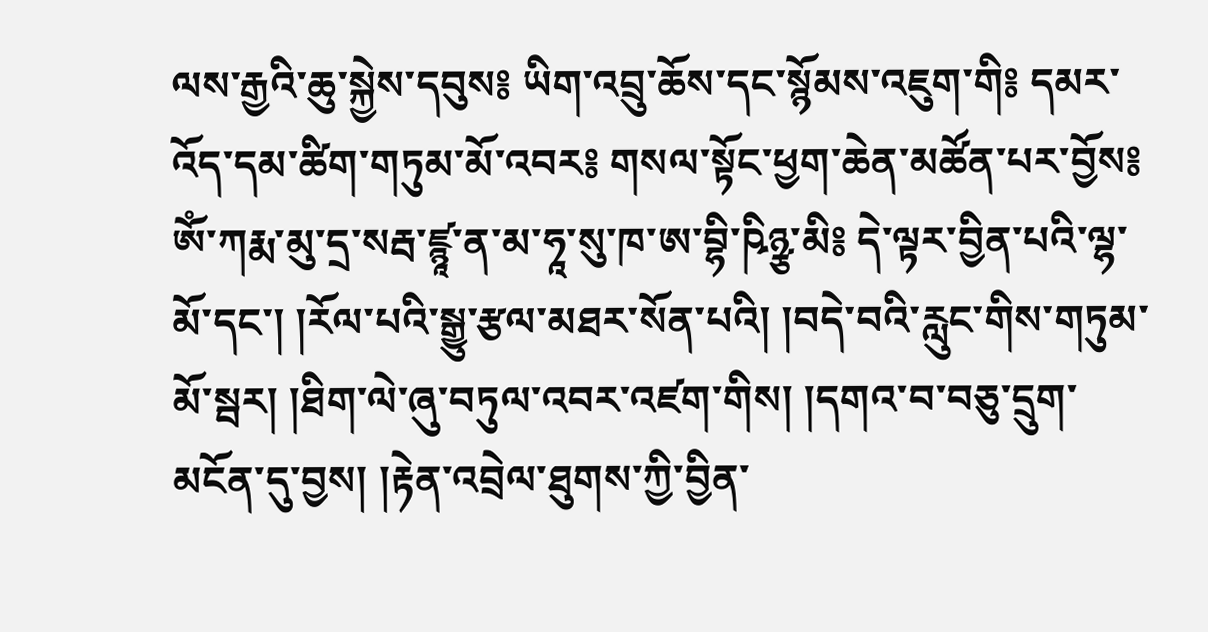ལས་རྒྱའི་ཆུ་སྐྱེས་དབུས༔ ཡིག་འབྲུ་ཆོས་དང་སྙོམས་འཇུག་གི༔ དམར་འོད་དམ་ཚིག་གཏུམ་མོ་འབར༔ གསལ་སྟོང་ཕྱག་ཆེན་མཚོན་པར་བྱོས༔ ཨོཾ་ཀརྨ་མུ་དྲ་སརྦ་ཛྙཱ་ན་མ་ཧཱ་སུ་ཁ་ཨ་བྷི་ཥིཉྩ་མི༔ དེ་ལྟར་བྱིན་པའི་ལྷ་མོ་དང་། །རོལ་པའི་སྒྱུ་རྩལ་མཐར་སོན་པའི། །བདེ་བའི་རླུང་གིས་གཏུམ་མོ་སྦར། །ཐིག་ལེ་ཞུ་བཏུལ་འབར་འཛག་གིས། །དགའ་བ་བཅུ་དྲུག་མངོན་དུ་བྱས། །རྟེན་འབྲེལ་ཐུགས་ཀྱི་བྱིན་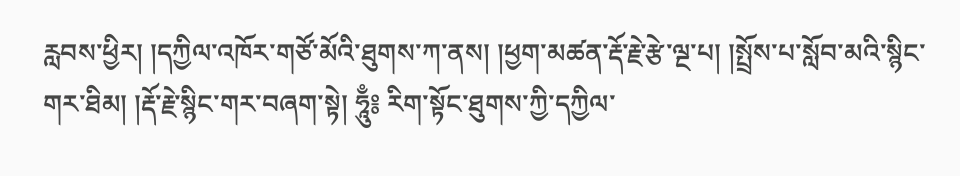རླབས་ཕྱིར། །དཀྱིལ་འཁོར་གཙོ་མོའི་ཐུགས་ཀ་ནས། །ཕྱག་མཚན་རྡོ་རྗེ་རྩེ་ལྔ་པ། །སྤྲོས་པ་སློབ་མའི་སྙིང་གར་ཐིམ། །རྡོ་རྗེ་སྙིང་གར་བཞག་སྟེ། ཧཱུྃ༔ རིག་སྟོང་ཐུགས་ཀྱི་དཀྱིལ་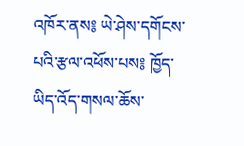འཁོར་ནས༔ ཡེ་ཤེས་དགོངས་པའི་རྩལ་འཕོས་པས༔ ཁྱོད་ཡིད་འོད་གསལ་ཆོས་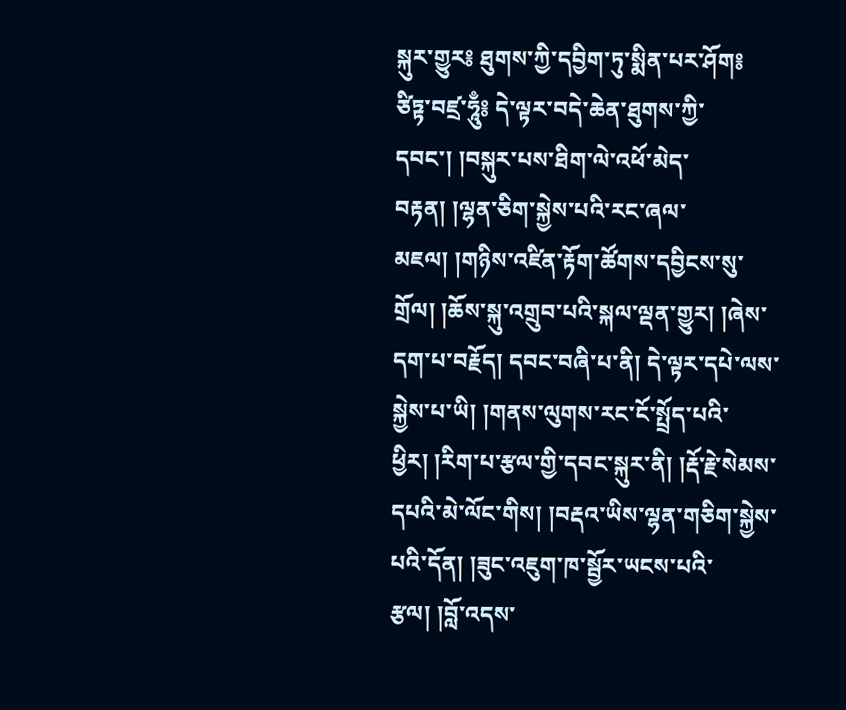སྐུར་གྱུར༔ ཐུགས་ཀྱི་དབྱིག་ཏུ་སྨིན་པར་ཤོག༔ ཙིཏྟ་བཛྲ་ཧཱུྃ༔ དེ་ལྟར་བདེ་ཆེན་ཐུགས་ཀྱི་དབང་། །བསྐུར་པས་ཐིག་ལེ་འཕོ་མེད་བརྟན། །ལྷན་ཅིག་སྐྱེས་པའི་རང་ཞལ་མཇལ། །གཉིས་འཛིན་རྟོག་ཚོགས་དབྱིངས་སུ་གྲོལ། །ཆོས་སྐུ་འགྲུབ་པའི་སྐལ་ལྡན་གྱུར། །ཞེས་དག་པ་བརྗོད། དབང་བཞི་པ་ནི། དེ་ལྟར་དཔེ་ལས་སྐྱེས་པ་ཡི། །གནས་ལུགས་རང་ངོ་སྤྲོད་པའི་ཕྱིར། །རིག་པ་རྩལ་གྱི་དབང་སྐུར་ནི། །རྡོ་རྗེ་སེམས་དཔའི་མེ་ལོང་གིས། །བརྡའ་ཡིས་ལྷན་གཅིག་སྐྱེས་པའི་དོན། །ཟུང་འཇུག་ཁ་སྦྱོར་ཡངས་པའི་རྩལ། །བློ་འདས་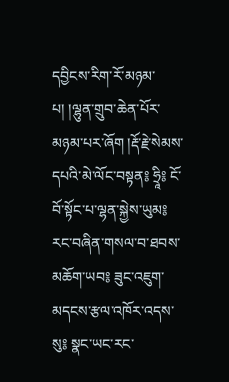དབྱིངས་རིག་རོ་མཉམ་པ། །ལྷུན་གྲུབ་ཆེན་པོར་མཉམ་པར་ཞོག །རྡོ་རྗེ་སེམས་དཔའི་མེ་ལོང་བསྟན༔ ཧྲཱི༔ ངོ་བོ་སྟོང་པ་ལྷན་སྐྱེས་ཡུམ༔ རང་བཞིན་གསལ་བ་ཐབས་མཆོག་ཡབ༔ ཟུང་འཇུག་མདངས་རྩལ་འཁོར་འདས་སུ༔ སྣང་ཡང་རང་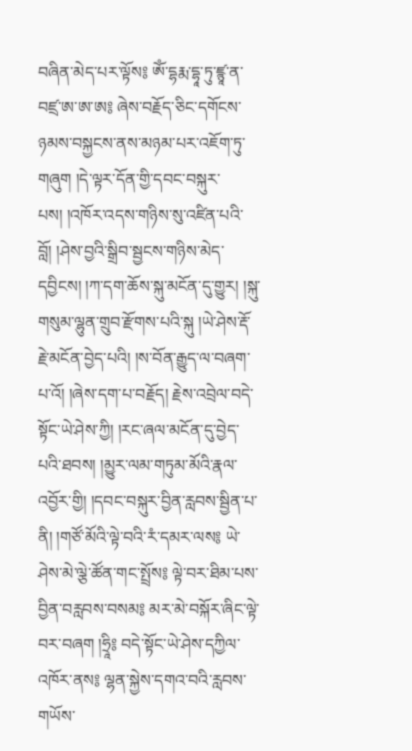བཞིན་མེད་པར་ལྟོས༔ ཨོཾ་དྷརྨ་དྷཱ་ཏུ་ཛྙཱ་ན་བཛྲ་ཨ་ཨ་ཨ༔ ཞེས་བརྗོད་ཅིང་དགོངས་ཉམས་བསྐྱངས་ནས་མཉམ་པར་འཇོག་ཏུ་གཞུག །དེ་ལྟར་དོན་གྱི་དབང་བསྐུར་པས། །འཁོར་འདས་གཉིས་སུ་འཛིན་པའི་བློ། །ཤེས་བྱའི་སྒྲིབ་སྦྱངས་གཉིས་མེད་དབྱིངས། །ཀ་དག་ཆོས་སྐུ་མངོན་དུ་གྱུར། །སྐུ་གསུམ་ལྷུན་གྲུབ་རྫོགས་པའི་སྐུ །ཡེ་ཤེས་རྡོ་རྗེ་མངོན་བྱེད་པའི། །ས་བོན་རྒྱུད་ལ་བཞག་པ་འོ། །ཞེས་དག་པ་བརྗོད། རྗེས་འབྲེལ་བདེ་སྟོང་ཡེ་ཤེས་ཀྱི། །རང་ཞལ་མངོན་དུ་བྱེད་པའི་ཐབས། །མྱུར་ལམ་གཏུམ་མོའི་རྣལ་འབྱོར་གྱི། །དབང་བསྐུར་བྱིན་རླབས་སྦྱིན་པ་ནི། །གཙོ་མོའི་ལྟེ་བའི་རཾ་དམར་ལས༔ ཡེ་ཤེས་མེ་ལྕེ་ཚོན་གང་སྤྲོས༔ ལྟེ་བར་ཐིམ་པས་བྱིན་བརླབས་བསམ༔ མར་མེ་བསྐོར་ཞིང་ལྟེ་བར་བཞག །ཧྲཱི༔ བདེ་སྟོང་ཡེ་ཤེས་དཀྱིལ་འཁོར་ནས༔ ལྷན་སྐྱེས་དགའ་བའི་རླབས་གཡོས་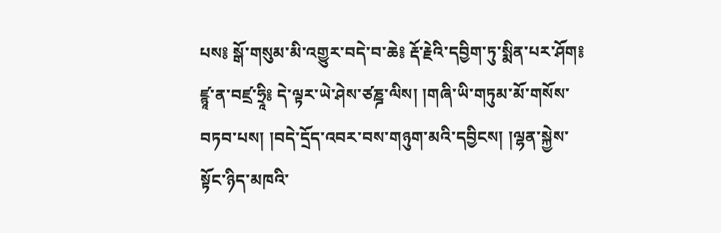པས༔ སྒོ་གསུམ་མི་འགྱུར་བདེ་བ་ཆེ༔ རྡོ་རྗེའི་དབྱིག་ཏུ་སྨིན་པར་ཤོག༔ ཛྙཱ་ན་བཛྲ་ཧྲཱི༔ དེ་ལྟར་ཡེ་ཤེས་ཙཎྜ་ལིས། །གཞི་ཡི་གཏུམ་མོ་གསོས་བཏབ་པས། །བདེ་དྲོད་འབར་བས་གཉུག་མའི་དབྱིངས། །ལྷན་སྐྱེས་སྟོང་ཉིད་མཁའི་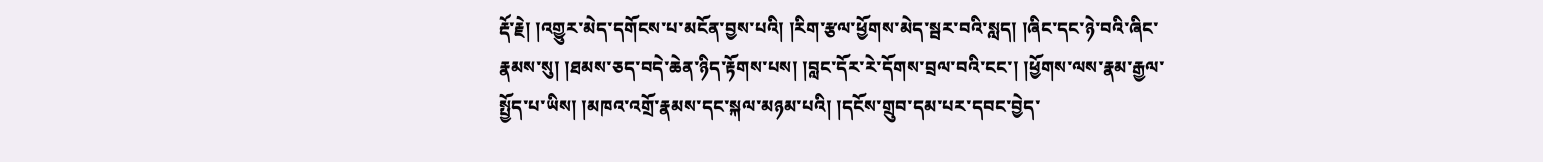རྡོ་རྗེ། །འགྱུར་མེད་དགོངས་པ་མངོན་བྱས་པའི། །རིག་རྩལ་ཕྱོགས་མེད་སྦར་བའི་སླད། །ཞིང་དང་ཉེ་བའི་ཞིང་རྣམས་སུ། །ཐམས་ཅད་བདེ་ཆེན་ཉིད་རྟོགས་པས། །བླང་དོར་རེ་དོགས་བྲལ་བའི་ངང་། །ཕྱོགས་ལས་རྣམ་རྒྱལ་སྤྱོད་པ་ཡིས། །མཁའ་འགྲོ་རྣམས་དང་སྐལ་མཉམ་པའི། །དངོས་གྲུབ་དམ་པར་དབང་བྱེད་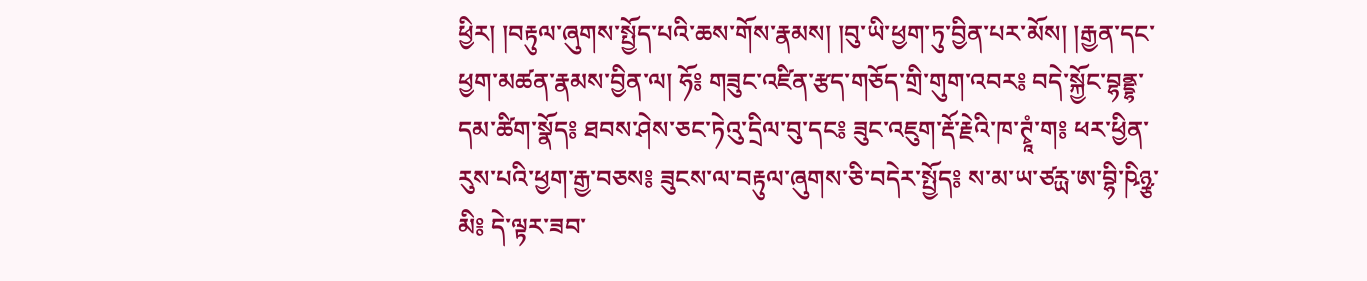ཕྱིར། །བརྟུལ་ཞུགས་སྤྱོད་པའི་ཆས་གོས་རྣམས། །བུ་ཡི་ཕྱག་ཏུ་བྱིན་པར་མོས། །རྒྱན་དང་ཕྱག་མཚན་རྣམས་བྱིན་ལ། ཧོ༔ གཟུང་འཛིན་རྩད་གཅོད་གྲི་གུག་འབར༔ བདེ་སྐྱོང་བྷནྡྷ་དམ་ཚིག་སྣོད༔ ཐབས་ཤེས་ཅང་ཏེའུ་དྲིལ་བུ་དང༔ ཟུང་འཇུག་རྡོ་རྗེའི་ཁ་ཊྭཱཾ་ག༔ ཕར་ཕྱིན་རུས་པའི་ཕྱག་རྒྱ་བཅས༔ ཟུངས་ལ་བརྟུལ་ཞུགས་ཅི་བདེར་སྤྱོད༔ ས་མ་ཡ་ཙརྻ་ཨ་བྷི་ཥིཉྩ་མི༔ དེ་ལྟར་ཟབ་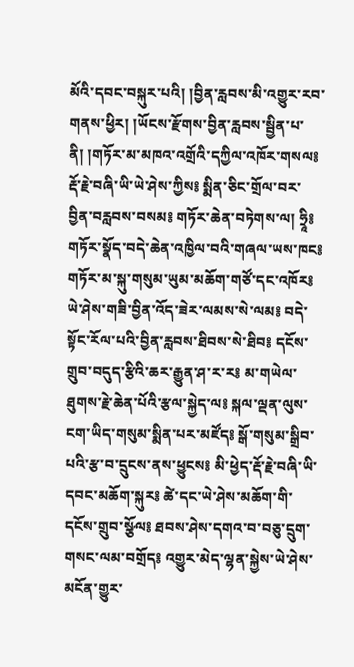མོའི་དབང་བསྐུར་པའི། །བྱིན་རླབས་མི་འགྱུར་རབ་གནས་ཕྱིར། །ཡོངས་རྫོགས་བྱིན་རླབས་སྦྱིན་པ་ནི། །གཏོར་མ་མཁའ་འགྲོའི་དཀྱིལ་འཁོར་གསལ༔ རྡོ་རྗེ་བཞི་ཡི་ཡེ་ཤེས་ཀྱིས༔ སྨིན་ཅིང་གྲོལ་བར་བྱིན་བརླབས་བསམ༔ གཏོར་ཆེན་བཏེགས་ལ། ཧྲཱི༔ གཏོར་སྣོད་བདེ་ཆེན་འཁྱིལ་བའི་གཞལ་ཡས་ཁང༔ གཏོར་མ་སྐུ་གསུམ་ཡུམ་མཆོག་གཙོ་དང་འཁོར༔ ཡེ་ཤེས་གཟི་བྱིན་འོད་ཟེར་ལམས་སེ་ལམ༔ བདེ་སྟོང་རོལ་པའི་བྱིན་རླབས་ཐིབས་སེ་ཐིབ༔ དངོས་གྲུབ་བདུད་རྩིའི་ཆར་རྒྱུན་ཤ་ར་ར༔ མ་གཡེལ་ཐུགས་རྗེ་ཆེན་པོའི་རྩལ་སྐྱེད་ལ༔ སྐལ་ལྡན་ལུས་ངག་ཡིད་གསུམ་སྨིན་པར་མཛོད༔ སྒོ་གསུམ་སྒྲིབ་པའི་རྩ་བ་དྲུངས་ནས་ཕྱུངས༔ མི་ཕྱེད་རྡོ་རྗེ་བཞི་ཡི་དབང་མཆོག་སྐུར༔ ཚེ་དང་ཡེ་ཤེས་མཆོག་གི་དངོས་གྲུབ་སྩོལ༔ ཐབས་ཤེས་དགའ་བ་བཅུ་དྲུག་གསང་ལམ་བགྲོད༔ འགྱུར་མེད་ལྷན་སྐྱེས་ཡེ་ཤེས་མངོན་གྱུར་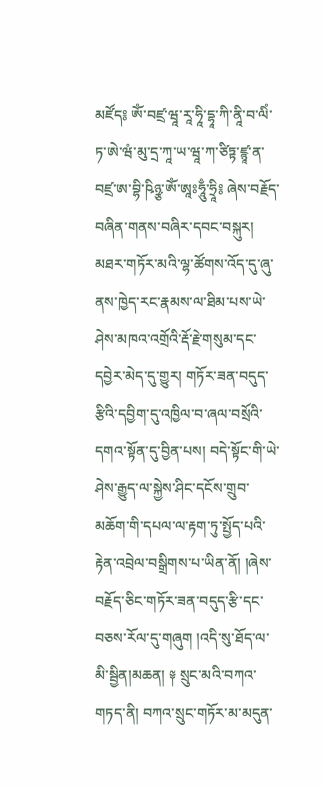མཛོད༔ ཨོཾ་བཛྲ་ཝཱ་རཱ་ཧཱི་དྷཱ་ཀི་ནཱི་བ་ལིཾ་ཏ་ཨེ་ཝཾ་མུ་དྲ་ཀཱ་ཡ་ཝཱ་ཀ་ཙིཏྟ་ཛྙཱ་ན་བཛྲ་ཨ་བྷི་ཥིཉྩ་ཨོཾ་ཨཱཿཧཱུྃ་ཧྲཱི༔ ཞེས་བརྗོད་བཞིན་གནས་བཞིར་དབང་བསྐུར། མཐར་གཏོར་མའི་ལྷ་ཚོགས་འོད་དུ་ཞུ་ནས་ཁྱེད་རང་རྣམས་ལ་ཐིམ་པས་ཡེ་ཤེས་མཁའ་འགྲོའི་རྡོ་རྗེ་གསུམ་དང་དབྱེར་མེད་དུ་གྱུར། གཏོར་ཟན་བདུད་རྩིའི་དབྱིག་དུ་འཁྱིལ་བ་ཞལ་བསྲོའི་དགའ་སྟོན་དུ་བྱིན་པས། བདེ་སྟོང་གི་ཡེ་ཤེས་རྒྱུད་ལ་སྐྱེས་ཤིང་དངོས་གྲུབ་མཆོག་གི་དཔལ་ལ་རྟག་ཏུ་སྤྱོད་པའི་རྟེན་འབྲེལ་བསྒྲིགས་པ་ཡིན་ནོ། །ཞེས་བརྗོད་ཅིང་གཏོར་ཟན་བདུད་རྩི་དང་བཅས་རོལ་དུ་གཞུག །འདི་སུ་ཐོད་ལ་མི་སྦྱིན།མཆན། ༈ སྲུང་མའི་བཀའ་གཏད་ནི། བཀའ་སྲུང་གཏོར་མ་མདུན་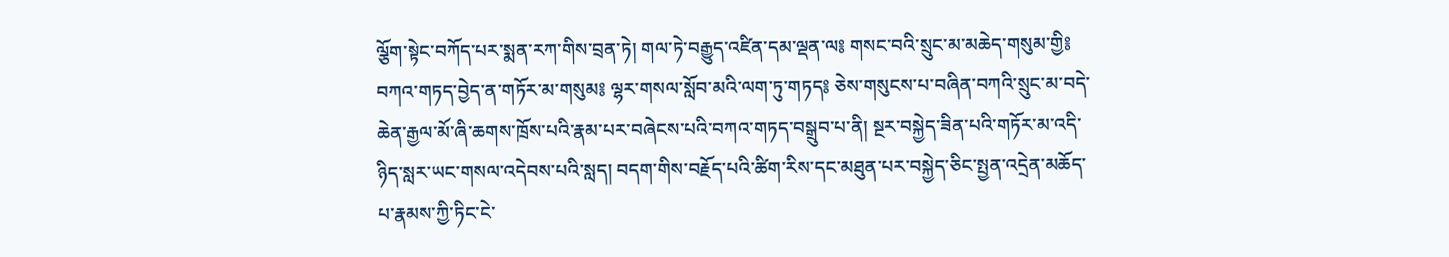ལྕོག་སྟེང་བཀོད་པར་སྨན་རཀ་གིས་བྲན་ཏེ། གལ་ཏེ་བརྒྱུད་འཛིན་དམ་ལྡན་ལ༔ གསང་བའི་སྲུང་མ་མཆེད་གསུམ་གྱི༔ བཀའ་གཏད་བྱེད་ན་གཏོར་མ་གསུམ༔ ལྷར་གསལ་སློབ་མའི་ལག་ཏུ་གཏད༔ ཅེས་གསུངས་པ་བཞིན་བཀའི་སྲུང་མ་བདེ་ཆེན་རྒྱལ་མོ་ཞི་ཆགས་ཁྲོས་པའི་རྣམ་པར་བཞེངས་པའི་བཀའ་གཏད་བསྒྲུབ་པ་ནི། སྔར་བསྐྱེད་ཟིན་པའི་གཏོར་མ་འདི་ཉིད་སླར་ཡང་གསལ་འདེབས་པའི་སླད། བདག་གིས་བརྗོད་པའི་ཚིག་རིས་དང་མཐུན་པར་བསྐྱེད་ཅིང་སྤྱན་འདྲེན་མཆོད་པ་རྣམས་ཀྱི་ཏིང་ངེ་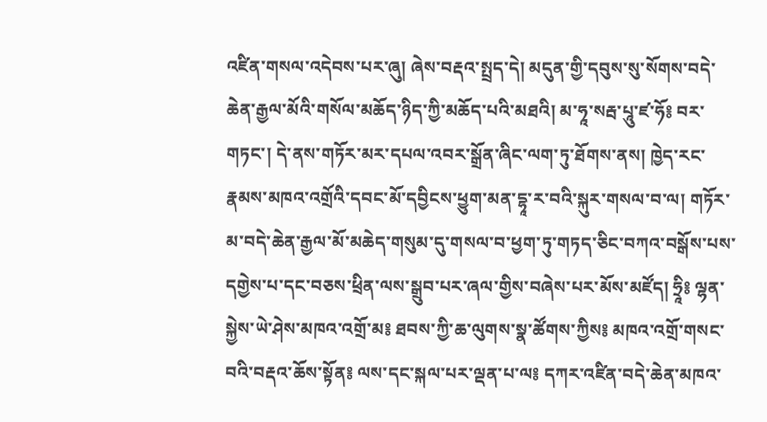འཛིན་གསལ་འདེབས་པར་ཞུ། ཞེས་བརྡའ་སྤྲད་དེ། མདུན་གྱི་དབུས་སུ་སོགས་བདེ་ཆེན་རྒྱལ་མོའི་གསོལ་མཆོད་ཉིད་ཀྱི་མཆོད་པའི་མཐའི། མ་ཧཱ་སརྦ་པཱུ་ཛ་ཧོ༔ བར་གཏང་། དེ་ནས་གཏོར་མར་དཔལ་འབར་སྒྲོན་ཞིང་ལག་ཏུ་ཐོགས་ནས། ཁྱེད་རང་རྣམས་མཁའ་འགྲོའི་དབང་མོ་དབྱིངས་ཕྱུག་མན་དྷཱ་ར་བའི་སྐུར་གསལ་བ་ལ། གཏོར་མ་བདེ་ཆེན་རྒྱལ་མོ་མཆེད་གསུམ་དུ་གསལ་བ་ཕྱག་ཏུ་གཏད་ཅིང་བཀའ་བསྒོས་པས་དགྱེས་པ་དང་བཅས་ཕྲིན་ལས་སྒྲུབ་པར་ཞལ་གྱིས་བཞེས་པར་མོས་མཛོད། ཧྲཱི༔ ལྷན་སྐྱེས་ཡེ་ཤེས་མཁའ་འགྲོ་མ༔ ཐབས་ཀྱི་ཆ་ལུགས་སྣ་ཚོགས་ཀྱིས༔ མཁའ་འགྲོ་གསང་བའི་བརྡའ་ཆོས་སྟོན༔ ལས་དང་སྐལ་པར་ལྡན་པ་ལ༔ དཀར་འཛིན་བདེ་ཆེན་མཁའ་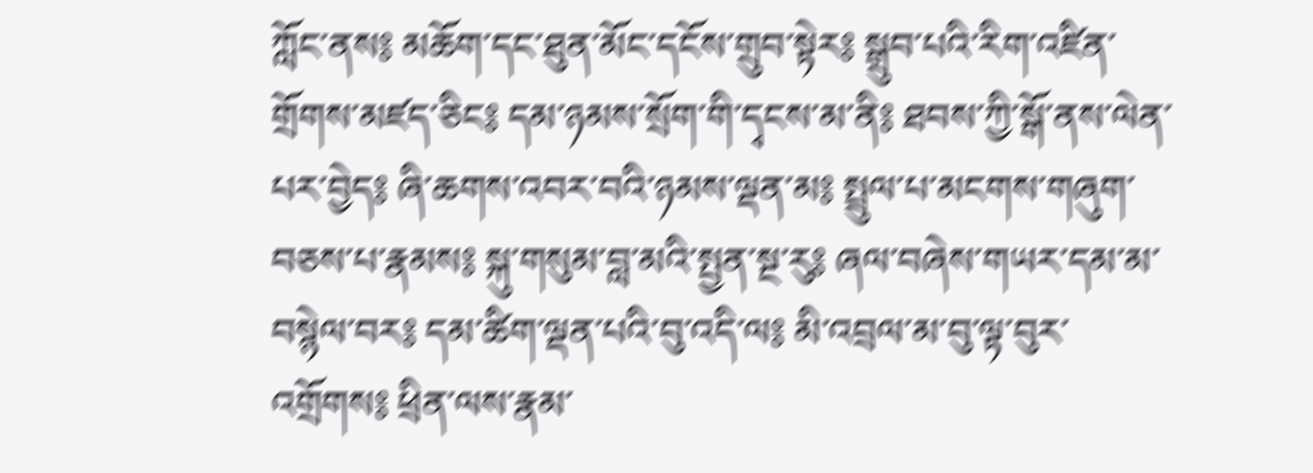ཀློང་ནས༔ མཆོག་དང་ཐུན་མོང་དངོས་གྲུབ་སྟེར༔ སྒྲུབ་པའི་རིག་འཛིན་གྲོགས་མཛད་ཅིང༔ དམ་ཉམས་སྲོག་གི་དྭངས་མ་ནི༔ ཐབས་ཀྱི་སྒོ་ནས་ལེན་པར་བྱེད༔ ཞི་ཆགས་འབར་བའི་ཉམས་ལྡན་མ༔ སྤྲུལ་པ་མངགས་གཞུག་བཅས་པ་རྣམས༔ སྐུ་གསུམ་བླ་མའི་སྤྱན་སྔ་རུ༔ ཞལ་བཞེས་གཡར་དམ་མ་བསྙེལ་བར༔ དམ་ཚིག་ལྡན་པའི་བུ་འདི་ལ༔ མི་འབྲལ་མ་བུ་ལྟ་བུར་འགྲོགས༔ ཕྲིན་ལས་རྣམ་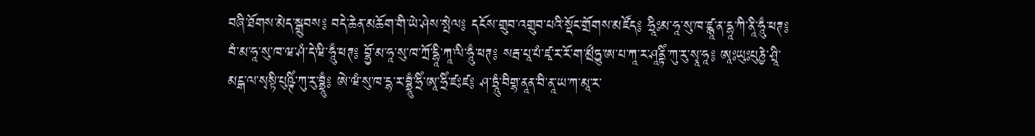བཞི་ཐོགས་མེད་སྒྲུབས༔ བདེ་ཆེན་མཆོག་གི་ཡེ་ཤེས་སྤེལ༔ དངོས་གྲུབ་འགྲུབ་པའི་སྡོང་གྲོགས་མཛོད༔ ཧྲཱིཿམ་ཧཱ་སུ་ཁ་ཛྙཱ་ན་དྷཱ་ཀི་ནཱི་ཧཱུྃ་ཕཊ༔ བཾ་མ་ཧཱ་སུ་ཁ་ཝ་ཤཾ་དེ་ཝི་ཧཱུྃ་ཕཊ༔ བྷྱོ་མ་ཧཱ་སུ་ཁ་ཀྲོ་དྷཱི་ཀཱ་ལི་ཧཱུྃ་ཕཊ༔ སརྦ་པཱ་པཾ་ཛྭ་ར་རོ་ག་མྲྀཏྱུ་ཨ་པ་ཀཱ་ར་ཤཱནྟིཾ་ཀུ་རུ་སྭཱ་ཧཱ༔ ཨཱཿཡུཿཔུཎྱེ་ཤྲཱི་མངྒ་ལ་སྭསྟི་པུཥྚིཾ་ཀུ་རུ་བྷྲཱུྃ༔ ཨེ་ཝཾ་སུ་ཁ་དྷ་ར་བྷྲཱུྃ་ཧྲིཾ་ཨཱ་ཧྲིཾ་ཛཿཛ༔ ཤ་ཏྲཱུཾ་བིགྷ་ནཱན་བི་ནཱ་ཡ་ཀ་མཱ་ར་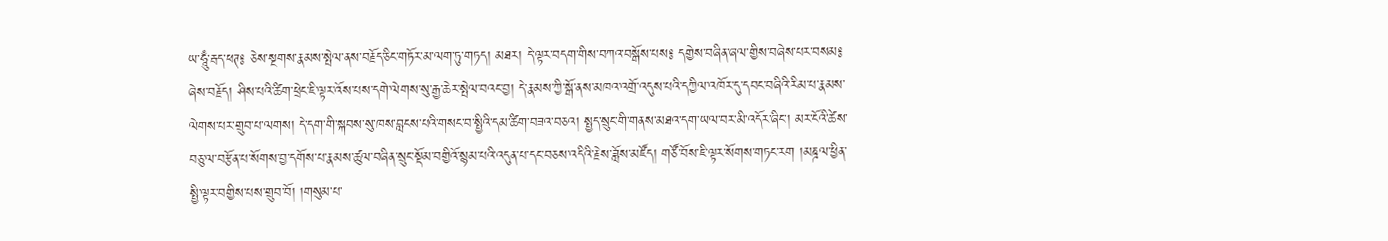ཡ་ཧཱུྃ་རྦད་ཕཊ༔ ཅེས་སྔགས་རྣམས་སྤེལ་ནས་བརྗོད་ཅིང་གཏོར་མ་ལག་ཏུ་གཏད། མཐར། དེ་ལྟར་བདག་གིས་བཀའ་བསྒོས་པས༔ དགྱེས་བཞིན་ཞལ་གྱིས་བཞེས་པར་བསམ༔ ཞེས་བརྗོད། ཤིས་པའི་ཚིག་ཕྲེང་ཇི་ལྟར་འོས་པས་དགེ་ལེགས་སུ་རྒྱ་ཆེར་སྤེལ་བའང་བྱ། དེ་རྣམས་ཀྱི་སྒོ་ནས་མཁའ་འགྲོ་འདུས་པའི་དཀྱིལ་འཁོར་དུ་དབང་བཞིའི་རིམ་པ་རྣམས་ལེགས་པར་གྲུབ་པ་ལགས། དེ་དག་གི་སྐབས་སུ་ཁས་བླངས་པའི་གསང་བ་སྤྱིའི་དམ་ཚིག་བཟའ་བཅའ། སྤྱད་སྲུང་གི་གནས་མཐའ་དག་ཡལ་བར་མི་འདོར་ཞིང་། མར་ངོའི་ཚེས་བཅུ་ལ་བརྩོན་པ་སོགས་བྱ་དགོས་པ་རྣམས་ཚུལ་བཞིན་སྲུང་སྡོམ་བགྱིའོ་སྙམ་པའི་འདུན་པ་དང་བཅས་འདིའི་རྗེས་ཟློས་མཛོད། གཙོ་བོས་ཇི་ལྟར་སོགས་གཏང་རག །མཎྜལ་ཕྱིན་སྤྱི་ལྟར་བགྱིས་པས་གྲུབ་བོ། །གསུམ་པ་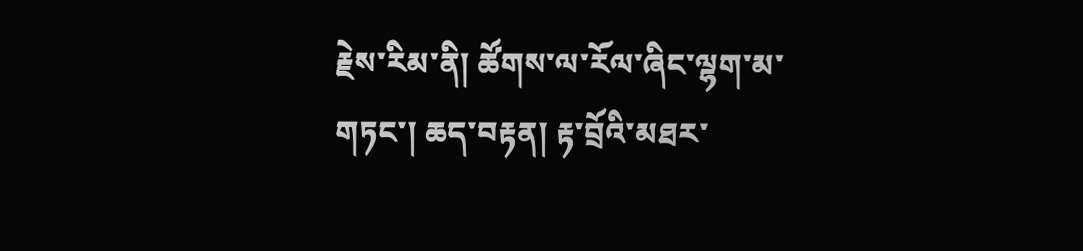རྗེས་རིམ་ནི། ཚོགས་ལ་རོལ་ཞིང་ལྷག་མ་གཏང་། ཆད་བརྟན། རྟ་བྲོའི་མཐར་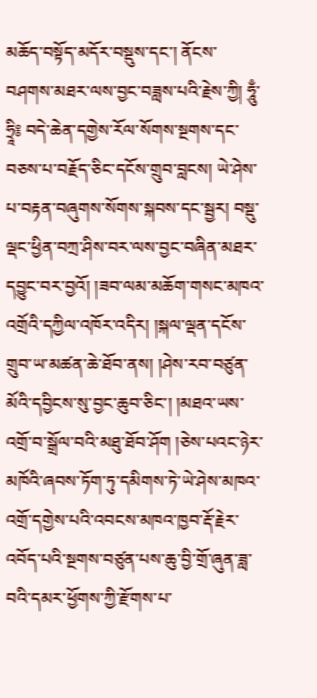མཆོད་བསྟོད་མདོར་བསྡུས་དང་། ནོངས་བཤགས་མཐར་ལས་བྱང་བཟླས་པའི་རྗེས་ཀྱི། ཧཱུྃ་ཧྲཱི༔ བདེ་ཆེན་དགྱེས་རོལ་སོགས་སྔགས་དང་བཅས་པ་བརྗོད་ཅིང་དངོས་གྲུབ་བླངས། ཡེ་ཤེས་པ་བརྟན་བཞུགས་སོགས་སྐབས་དང་སྦྱར། བསྡུ་ལྡང་ཕྱིན་བཀྲ་ཤིས་བར་ལས་བྱང་བཞིན་མཐར་དབྱུང་བར་བྱའོ། །ཟབ་ལམ་མཆོག་གསང་མཁའ་འགྲོའི་དཀྱིལ་འཁོར་འདིར། །སྐལ་ལྡན་དངོས་གྲུབ་ཡ་མཚན་ཆེ་ཐོབ་ནས། །ཤེས་རབ་བཙུན་མོའི་དབྱིངས་སུ་བྱང་ཆུབ་ཅིང་། །མཐའ་ཡས་འགྲོ་བ་སྒྲོལ་བའི་མཐུ་ཐོབ་ཤོག །ཅེས་པའང་ཉེར་མཁོའི་ཞབས་ཏོག་ཏུ་དམིགས་ཏེ་ཡེ་ཤེས་མཁའ་འགྲོ་དགྱེས་པའི་འབངས་མཁའ་ཁྱབ་རྡོ་རྗེར་འབོད་པའི་སྔགས་བཙུན་པས་ཆུ་བྱི་གྲོ་ཞུན་ཟླ་བའི་དམར་ཕྱོགས་ཀྱི་རྫོགས་པ་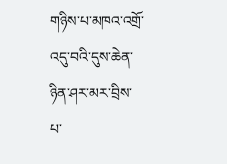གཉིས་པ་མཁའ་འགྲོ་འདུ་བའི་དུས་ཆེན་ཉིན་ཤར་མར་བྲིས་པ་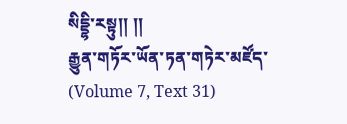སིདྡྷི་རསྟུ།། །།
རྒྱུན་གཏོར་ཡོན་ཏན་གཏེར་མཛོད་ (Volume 7, Text 31)